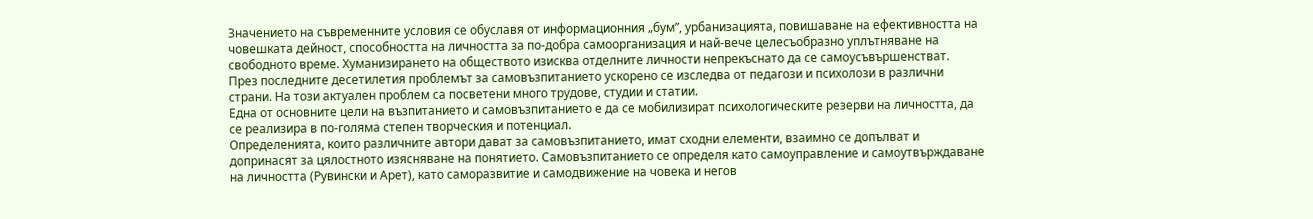Значението на съвременните условия се обуславя от информационния „бум”, урбанизацията, повишаване на ефективността на човешката дейност, способността на личността за по-добра самоорганизация и най-вече целесъобразно уплътняване на свободното време. Хуманизирането на обществото изисква отделните личности непрекъснато да се самоусъвършенстват.
През последните десетилетия проблемът за самовъзпитанието ускорено се изследва от педагози и психолози в различни страни. На този актуален проблем са посветени много трудове, студии и статии.
Една от основните цели на възпитанието и самовъзпитанието е да се мобилизират психологическите резерви на личността, да се реализира в по-голяма степен творческия и потенциал.
Определенията, които различните автори дават за самовъзпитанието, имат сходни елементи, взаимно се допълват и допринасят за цялостното изясняване на понятието. Самовъзпитанието се определя като самоуправление и самоутвърждаване на личността (Рувински и Арет), като саморазвитие и самодвижение на човека и негов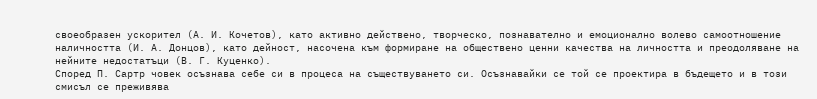своеобразен ускорител (А. И. Кочетов), като активно действено, творческо, познавателно и емоционално волево самоотношение наличността (И. А. Донцов), като дейност, насочена към формиране на обществено ценни качества на личността и преодоляване на нейните недостатъци (В. Г. Куценко).
Според П. Сартр човек осъзнава себе си в процеса на съществуването си. Осъзнавайки се той се проектира в бъдещето и в този смисъл се преживява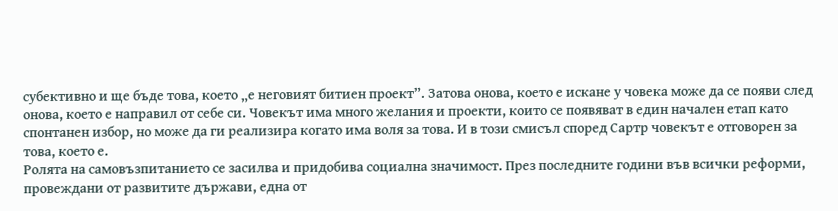субективно и ще бъде това, което „е неговият битиен проект”. Затова онова, което е искане у човека може да се появи след онова, което е направил от себе си. Човекът има много желания и проекти, които се появяват в един начален етап като спонтанен избор, но може да ги реализира когато има воля за това. И в този смисъл според Сартр човекът е отговорен за това, което е.
Ролята на самовъзпитанието се засилва и придобива социална значимост. През последните години във всички реформи, провеждани от развитите държави, една от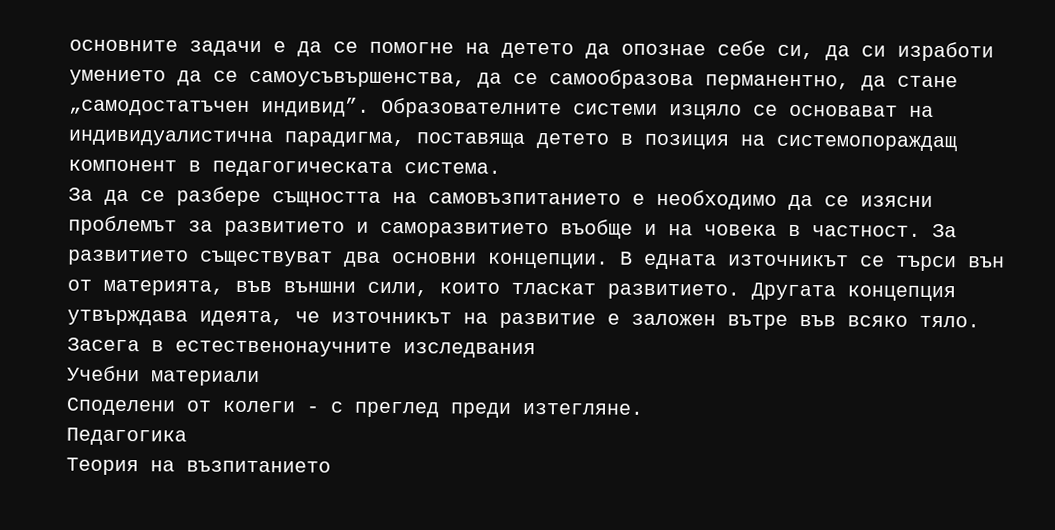основните задачи е да се помогне на детето да опознае себе си, да си изработи умението да се самоусъвършенства, да се самообразова перманентно, да стане „самодостатъчен индивид”. Образователните системи изцяло се основават на индивидуалистична парадигма, поставяща детето в позиция на системопораждащ компонент в педагогическата система.
За да се разбере същността на самовъзпитанието е необходимо да се изясни проблемът за развитието и саморазвитието въобще и на човека в частност. За развитието съществуват два основни концепции. В едната източникът се търси вън от материята, във външни сили, които тласкат развитието. Другата концепция утвърждава идеята, че източникът на развитие е заложен вътре във всяко тяло. Засега в естественонаучните изследвания
Учебни материали
Споделени от колеги - с преглед преди изтегляне.
Педагогика
Теория на възпитанието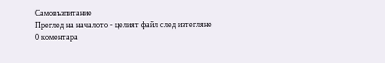Самовъзпитание
Преглед на началото - целият файл след изтегляне
0 коментара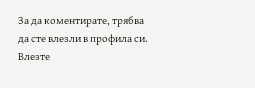За да коментирате, трябва да сте влезли в профила си.
Влезте